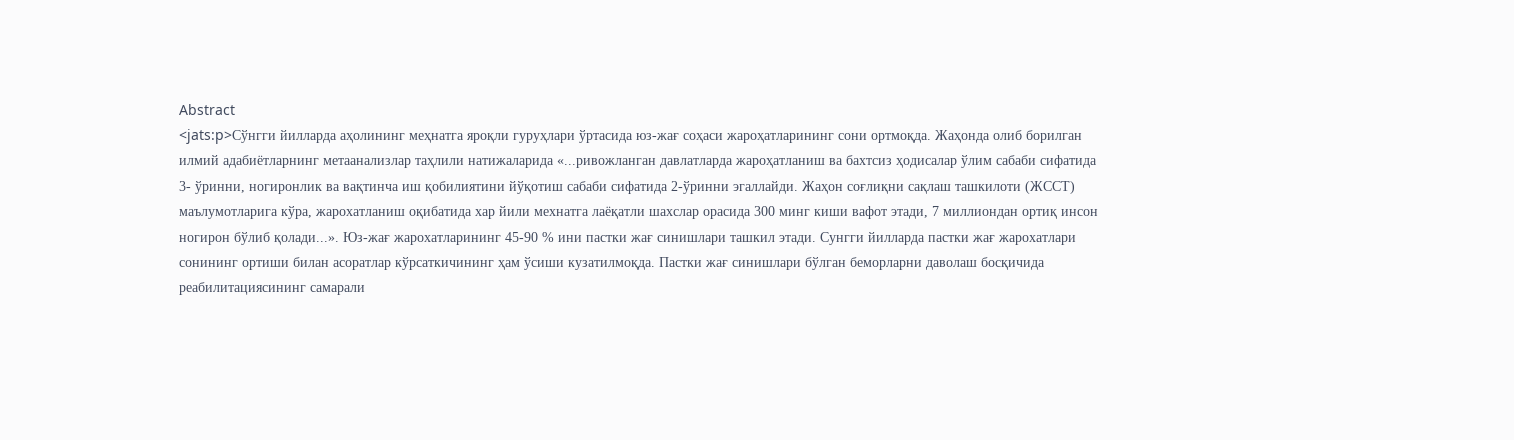Abstract
<jats:p>Сўнгги йилларда аҳолининг меҳнатга яроқли гуруҳлари ўртасида юз-жағ соҳаси жароҳатларининг сони ортмоқда. Жаҳонда олиб борилган илмий адабиётларнинг метаанализлар таҳлили натижаларида «...ривожланган давлатларда жароҳатланиш ва бахтсиз ҳодисалар ўлим сабаби сифатида 3- ўринни, ногиронлик ва вақтинча иш қобилиятини йўқотиш сабаби сифатида 2-ўринни эгаллайди. Жаҳон соғлиқни сақлаш ташкилоти (ЖССТ) маълумотларига кўра, жарохатланиш оқибатида хар йили мехнатга лаёқатли шахслар орасида 300 минг киши вафот этади, 7 миллиондан ортиқ инсон ногирон бўлиб қолади...». Юз-жағ жарохатларининг 45-90 % ини пастки жағ синишлари ташкил этади. Сунгги йилларда пастки жағ жарохатлари сонининг ортиши билан асоратлар кўрсаткичининг ҳам ўсиши кузатилмоқда. Пастки жағ синишлари бўлган беморларни даволаш босқичида реабилитациясининг самарали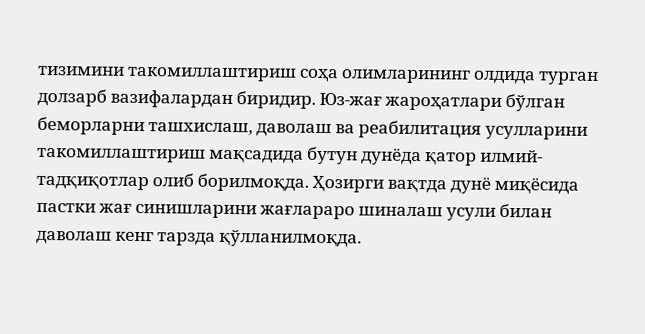тизимини такомиллаштириш соҳа олимларининг олдида турган долзарб вазифалардан биридир. Юз-жағ жароҳатлари бўлган беморларни ташхислаш, даволаш ва реабилитация усулларини такомиллаштириш мақсадида бутун дунёда қатор илмий-тадқиқотлар олиб борилмоқда. Ҳозирги вақтда дунё миқёсида пастки жағ синишларини жағлараро шиналаш усули билан даволаш кенг тарзда қўлланилмоқда.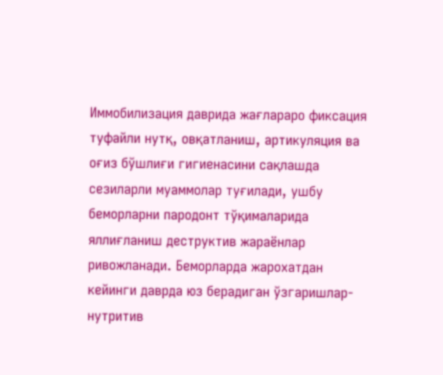Иммобилизация даврида жағлараро фиксация туфайли нутқ, овқатланиш, артикуляция ва оғиз бўшлиғи гигиенасини сақлашда сезиларли муаммолар туғилади, ушбу беморларни пародонт тўқималарида яллиғланиш деструктив жараёнлар ривожланади. Беморларда жарохатдан кейинги даврда юз берадиган ўзгаришлар-нутритив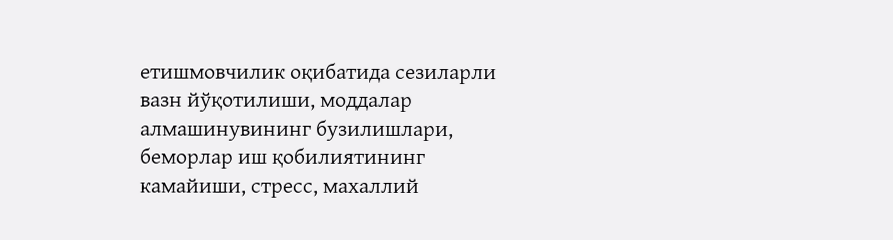етишмовчилик оқибатида сезиларли вазн йўқотилиши, моддалар алмашинувининг бузилишлари, беморлар иш қобилиятининг камайиши, стресс, махаллий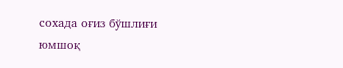сохада оғиз бўшлиғи юмшоқ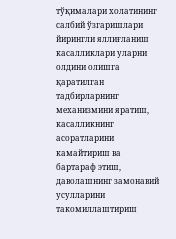тўқималари холатининг салбий ўзгаришлари йирингли яллиғланиш касалликлари уларни олдини олишга қаратилган тадбирларнинг механизмини яратиш, касалликнинг асоратларини камайтириш ва бартараф этиш, даволашнинг замонавий усулларини такомиллаштириш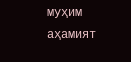муҳим аҳамият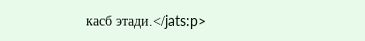касб этади.</jats:p>